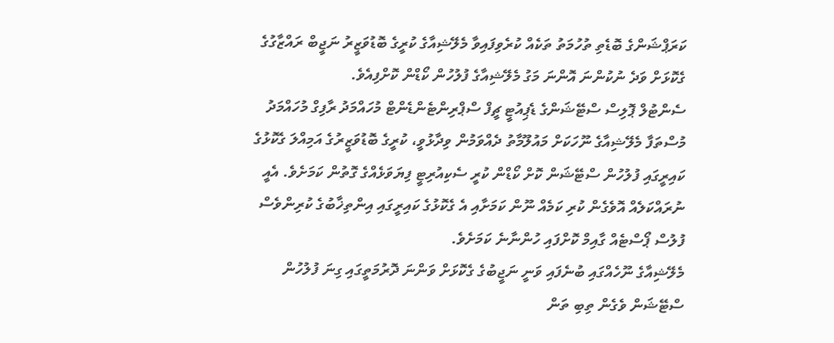ކަރަޕްޝަންގެ ބޮޑެތި ތުހުމަތު ތަކެއް ކުރެވިފައިވާ މެލޭޝިއާގެ ކުރީގެ ބޮޑުވަޒީރު ނަޖީބް ރައްޒާގުގެ ގެކޮޅަށް ވަދެ ނުކުންނަ އޮންނަ މަގު މެލޭޝިއާގެ ފުލުހުން ކޯޑްން ކޮށްފިއެވެ.
ސެންޓުލް ޕޮލިސް ސްޓޭޝަންގެ ޑެޕިއުޓީ ޗީފް ސްޕްރިންޓެންޑެންޓް މުހައްމަދު ރާފިގް މުހައްމަދު މުސްތަފާ މެލޭޝިއާގެ ނޫހަކަށް މައުލޫމާތު ދެއްވަމުން ވިދާޅުވީ، ކުރީގެ ބޮޑުވަޒީރުގެ އަމިއްލަ ގެކޮޅުގެ ކައިރީގައި ފުލުހުން ސްޓޭޝަން ކޮށް ކޯޑްން ކުރީ ސެކިއުރިޓީ ފިޔަވަޅެއްގެ ގޮތުން ކަމަށެވެ. އެއީ ނުރައްކަލެއް އޮވެގެން ކުރި ކަމެއް ނޫން ކަމަށާއި އެ ގެކޮޅުގެ ކައިރީގައި އިންތިޚާބުގެ ކުރިންވެސް ފުލުސް ޕޯސްޓެއް ގާއިމް ކޮށްފައި ހުންނާނެ ކަމަށެވެ.
މެލޭޝިއާގެ ނޫހެއްގައި ބުނެފައި ވަނީ ނަޖީބުގެ ގެކޮޅަށް ވަންނަ ދޮރުމަތީގައި ގިނަ ފުލުހުން ސްޓޭޝަން ވެގެން ތިބި ތަން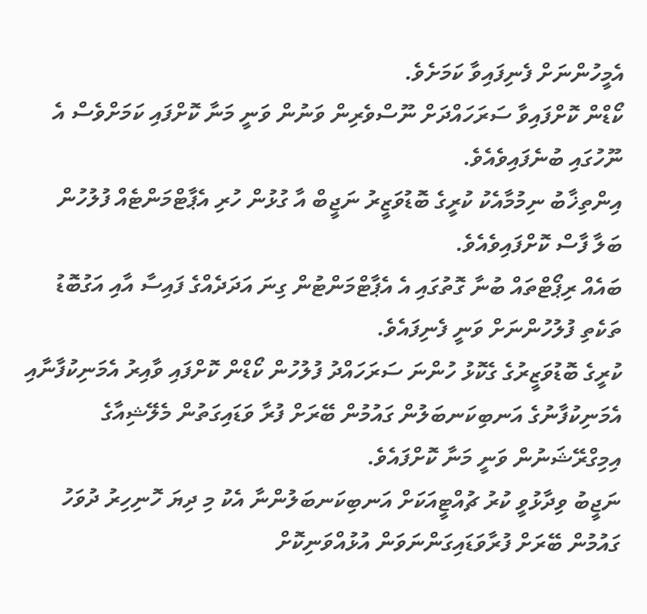އެމީހުންނަށް ފެނިފައިވާ ކަމަށެވެ.
ކޯޑްން ކޮށްފައިވާ ސަރަހައްދަށް ނޫސްވެރިން ވަނުން ވަނީ މަނާ ކޮށްފައި ކަމަށްވެސް އެ ނޫހުގައި ބުނެފައިވެއެވެ.
އިންތިޚާބު ނިމުމާއެކު ކުރީގެ ބޮޑުވަޒީރު ނަޖީބް އާ ގުޅުން ހުރި އެޕާޓްމަންޓެއް ފުލުހުން ބަލާ ފާސް ކޮށްފައިވެއެވެ.
ބައެއް ރިޕޯޓްތައް ބުނާ ގޮތުގައި އެ އެޕާޓްމަންޓުން ގިނަ އަދަދެއްގެ ފައިސާ އާއި އަގުބޮޑު ތަކެތި ފުލުހުންނަށް ވަނީ ފެނިފައެވެ.
ކުރީގެ ބޮޑުވަޒީރުގެ ގެކޮޅު ހުންނަ ސަރަހައްދު ފުލުހުން ކޯޑްން ކޮށްފައި ވާއިރު އެމަނިކުފާނާއި އެމަނިކުފާނުގެ އަނބިކަނބަލުން ގައުމުން ބޭރަށް ފުރާ ވަޑައިގަތުން މެލޭޝިއާގެ އިމިގްރޭޝަނުން ވަނީ މަނާ ކޮށްފައެވެ.
ނަޖީބު ވިދާޅުވީ ކުރު ޗުއްޓީއަކަށް އަނބިކަނބަލުންނާ އެކު މި ދިޔަ ހޮނިހިރު ދުވަހު ގައުމުން ބޭރަށް ފުރާވަޑައިގަންނަވަން އުޅުއްވަނިކޮށް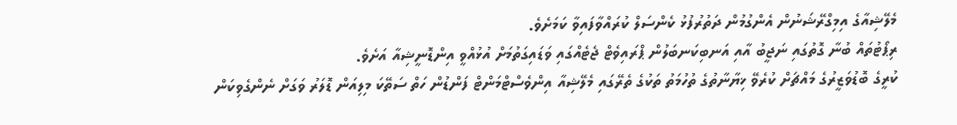މެލޭޝިއާގެ އިމިގްރޭޝަނުން އެންގުމުން ދަތުރުފުޅު ކެންސަލް ކުރައްވާފައިވާ ކަމަށެވެ.
ރިޕޯޓުތައް ބުނާ ގޮތުގައި ނަޖީބު އާއި އަނބިކަނބަލުން ޕްރައިވެޓް ޖެޓެއްގައި ވަޑައިގަތުމަށް އުޅުއްވީ އިންޑޮނީޝިއާ އަށެވެ.
ކުރީގެ ބޮޑުވަޒީރުގެ މައްޗަށް ކުރެވޭ ޚިޔާނާތުގެ ތުހުމަތު ތަކުގެ ތެރޭގައި މެލޭޝިއާ އިންވެސްޓްމަންޓް ފަންޑުން ހަތް ސަތޭކަ މިލިއަން ޑޮލަރު ވަގަށް ނެންގެވިކަން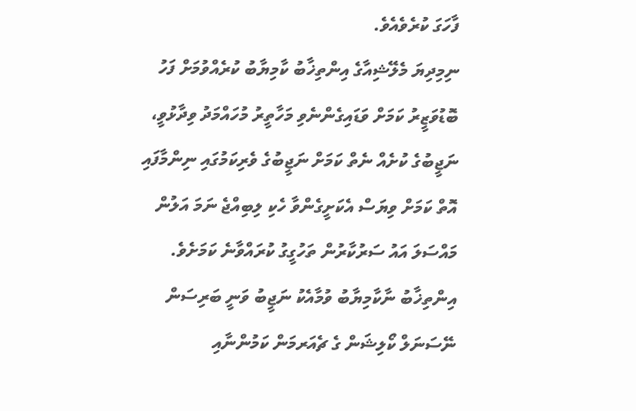ފާހަގަ ކުރެވެއެވެ.
ނިމިދިޔަ މެލޭޝިއާގެ އިންތިޚާބު ކާމިޔާބު ކުރެއްވުމަށް ފަހު ބޮޑުވަޒީރު ކަމަށް ވަޑައިގެންނެވި މަހާތީރު މުހައްމަދު ވިދާޅުވީ، ނަޖީބުގެ ކުށެއް ނެތް ކަމަށް ނަޖީބުގެ ވެރިކަމުގައި ނިންމާފައި އޮތް ކަމަށް ވިޔަސް އެކަށީގެންވާ ހެކި ލިބިއްޖެ ނަމަ އަލުން މައްސަލަ އައު ސަރުކާރުން ތަހުގީގު ކުރައްވާނެ ކަމަށެވެ.
އިންތިޚާބު ނާކާމިޔާބު ވުމާއެކު ނަޖީބު ވަނީ ބަރިސަން ނޭސަނަލް ކޯލިޝަން ގެ ޗެއަރމަން ކަމުންނާއި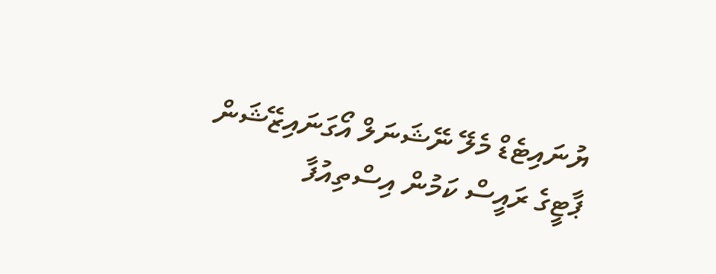ޔުނައިޓެޑް މެލޭ ނޭޝަނަލް އޯގަނައިޒޭޝަން ޕާޓީގެ ރައީސް ކަމުން އިސްތިއުފާ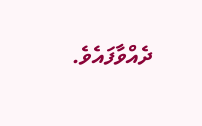ދެއްވާފައެވެ.